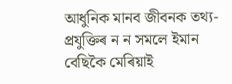আধুনিক মানব জীবনক তথ্য-প্রযুক্তিৰ ন ন সমলে ইমান বেছিকৈ মেৰিয়াই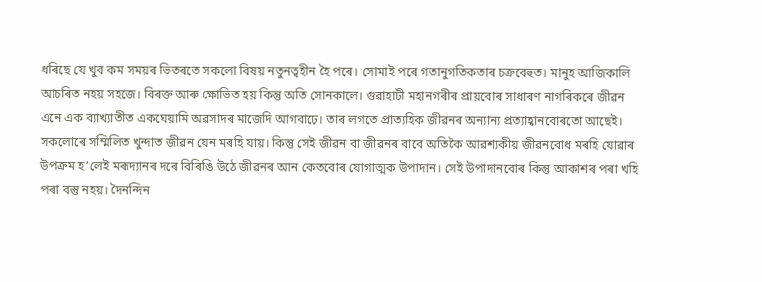ধৰিছে যে খুব কম সময়ৰ ভিতৰতে সকলো বিষয় নতুনত্বহীন হৈ পৰে। সোমাই পৰে গতানুগতিকতাৰ চক্ৰবেহুত। মানুহ আজিকালি আচৰিত নহয় সহজে। বিৰক্ত আৰু ক্ষোভিত হয় কিন্তু অতি সোনকালে। গুৱাহাটী মহানগৰীৰ প্ৰায়বোৰ সাধাৰণ নাগৰিকৰে জীৱন এনে এক ব্যাখ্যাতীত একঘেয়ামি অৱসাদৰ মাজেদি আগবাঢ়ে। তাৰ লগতে প্রাত্যহিক জীৱনৰ অন্যান্য প্রত্যাহ্বানবোৰতো আছেই। সকলোৰে সম্মিলিত খুন্দাত জীৱন যেন মৰহি যায়। কিন্তু সেই জীৱন বা জীৱনৰ বাবে অতিকৈ আৱশ্যকীয় জীৱনবোধ মৰহি যোৱাৰ উপক্ৰম হ’লেই মৰূদ্যানৰ দৰে বিৰিঙি উঠে জীৱনৰ আন কেতবোৰ যোগাত্মক উপাদান। সেই উপাদানবোৰ কিন্তু আকাশৰ পৰা খহি পৰা বস্তু নহয়। দৈনন্দিন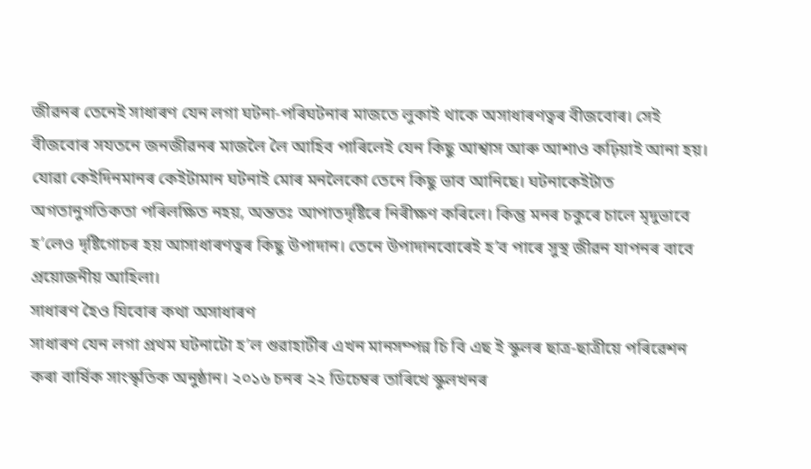জীৱনৰ তেনেই সাধাৰণ যেন লগা ঘটনা-পৰিঘটনাৰ মাজতে লুকাই থাকে অসাধাৰণত্বৰ বীজবোৰ। সেই বীজবোৰ সযতনে জনজীৱনৰ মাজলৈ লৈ আহিব পাৰিলেই যেন কিছু আশ্বাস আৰু আশাও কঢ়িয়াই আনা হয়। যোৱা কেইদিনমানৰ কেইটামান ঘটনাই মোৰ মনলৈকো তেনে কিছু ভাব আনিছে। ঘটনাকেইটাত অগতানুগতিকতা পৰিলক্ষিত নহয়, অন্ততঃ আপাতদৃষ্টিৰে নিৰীক্ষণ কৰিলে। কিন্তু মনৰ চকুৰে চালে মৃদুভাবে হ’লেও দৃষ্টিগোচৰ হয় আসাধাৰণত্বৰ কিছু উপাদান। তেনে উপাদানবোৰেই হ’ব পাৰে সুস্থ জীৱন যাপনৰ বাবে প্রয়োজনীয় আহিলা।
সাধাৰণ হৈও যিবোৰ কথা অসাধাৰণ
সাধাৰণ যেন লগা প্রথম ঘটনাটো হ’ল গুৱাহাটীৰ এখন মানসম্পন্ন চি বি এছ ই স্কুলৰ ছাত্ৰ-ছাত্ৰীয়ে পৰিৱেশন কৰা বার্ষিক সাংস্কৃতিক অনুষ্ঠান। ২০১৬ চনৰ ২২ ডিচেম্বৰ তাৰিখে স্কুলখনৰ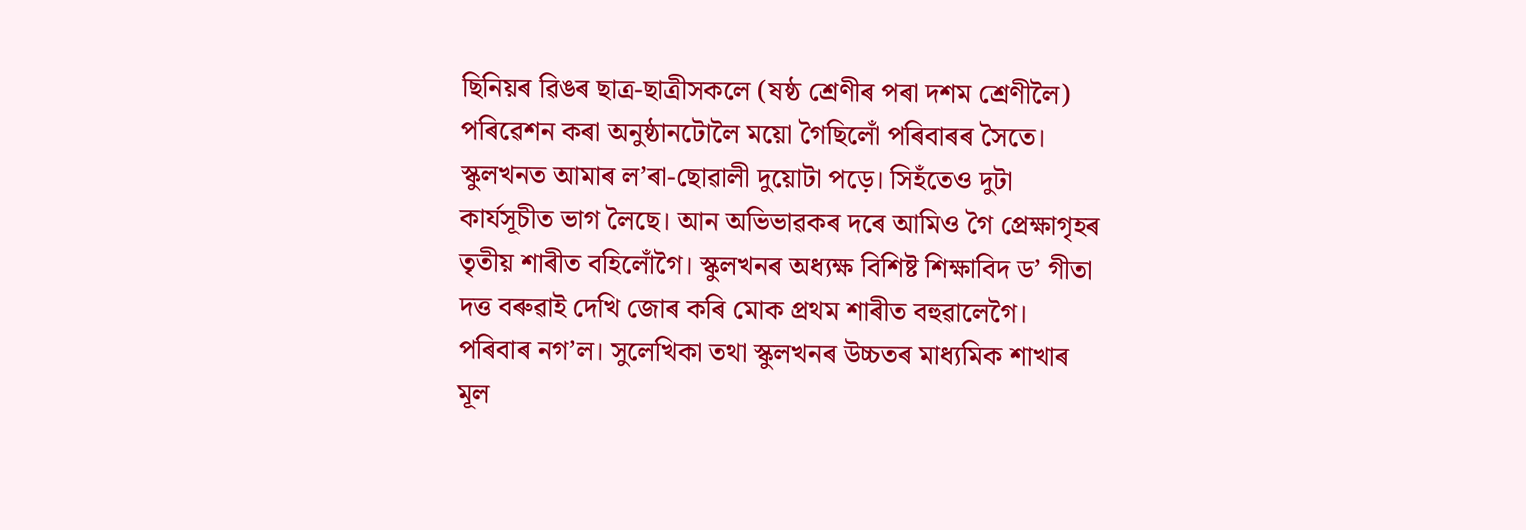ছিনিয়ৰ ৱিঙৰ ছাত্ৰ-ছাত্ৰীসকলে (ষষ্ঠ শ্ৰেণীৰ পৰা দশম শ্রেণীলৈ) পৰিৱেশন কৰা অনুষ্ঠানটোলৈ ময়ো গৈছিলোঁ পৰিবাৰৰ সৈতে। স্কুলখনত আমাৰ ল’ৰা-ছোৱালী দুয়োটা পড়ে। সিহঁতেও দুটা কার্যসূচীত ভাগ লৈছে। আন অভিভাৱকৰ দৰে আমিও গৈ প্রেক্ষাগৃহৰ তৃতীয় শাৰীত বহিলোঁগৈ। স্কুলখনৰ অধ্যক্ষ বিশিষ্ট শিক্ষাবিদ ড’ গীতা দত্ত বৰুৱাই দেখি জোৰ কৰি মোক প্রথম শাৰীত বহুৱালেগৈ। পৰিবাৰ নগ’ল। সুলেখিকা তথা স্কুলখনৰ উচ্চতৰ মাধ্যমিক শাখাৰ মূল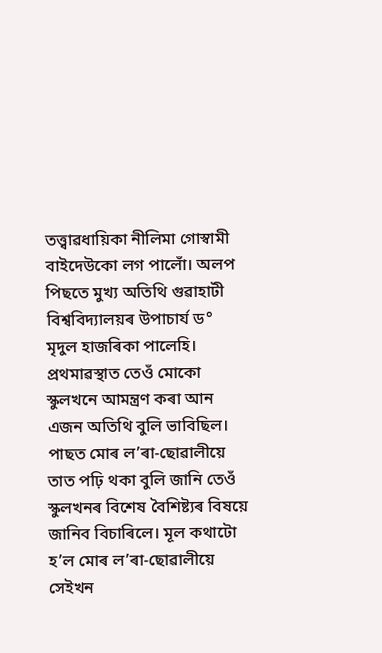তত্ত্বাৱধায়িকা নীলিমা গোস্বামী বাইদেউকো লগ পালোঁ। অলপ পিছতে মুখ্য অতিথি গুৱাহাটী বিশ্ববিদ্যালয়ৰ উপাচার্য ড° মৃদুল হাজৰিকা পালেহি। প্রথমাৱস্থাত তেওঁ মোকো স্কুলখনে আমন্ত্ৰণ কৰা আন এজন অতিথি বুলি ভাবিছিল। পাছত মোৰ ল’ৰা-ছোৱালীয়ে তাত পঢ়ি থকা বুলি জানি তেওঁ স্কুলখনৰ বিশেষ বৈশিষ্ট্যৰ বিষয়ে জানিব বিচাৰিলে। মূল কথাটো হ’ল মোৰ ল’ৰা-ছোৱালীয়ে সেইখন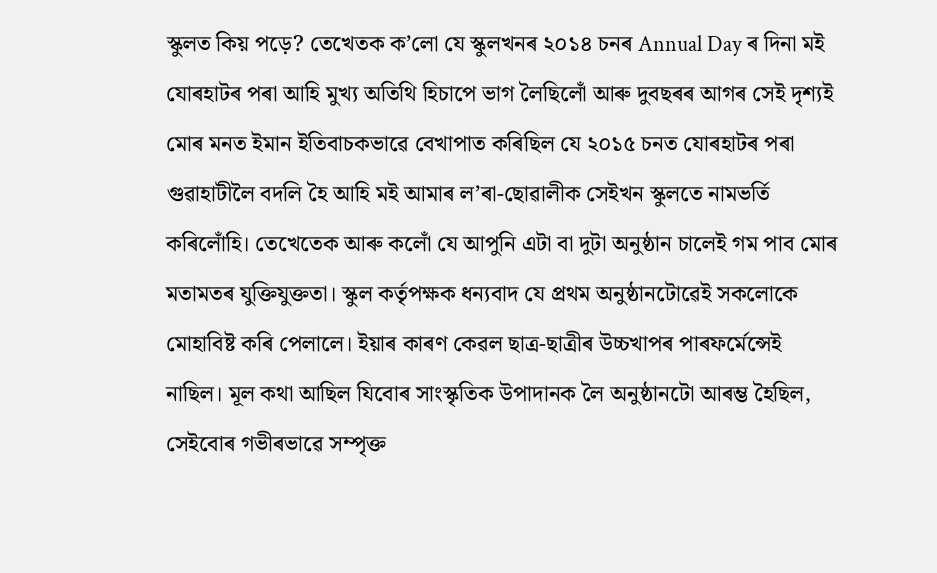স্কুলত কিয় পড়ে? তেখেতক ক’লো যে স্কুলখনৰ ২০১৪ চনৰ Annual Day ৰ দিনা মই যোৰহাটৰ পৰা আহি মুখ্য অতিথি হিচাপে ভাগ লৈছিলোঁ আৰু দুবছৰৰ আগৰ সেই দৃশ্যই মোৰ মনত ইমান ইতিবাচকভাৱে বেখাপাত কৰিছিল যে ২০১৫ চনত যোৰহাটৰ পৰা গুৱাহাটীলৈ বদলি হৈ আহি মই আমাৰ ল’ৰা-ছোৱালীক সেইখন স্কুলতে নামভৰ্তি কৰিলোঁহি। তেখেতেক আৰু কলোঁ যে আপুনি এটা বা দুটা অনুষ্ঠান চালেই গম পাব মোৰ মতামতৰ যুক্তিযুক্ততা। স্কুল কর্তৃপক্ষক ধন্যবাদ যে প্রথম অনুষ্ঠানটোৱেই সকলোকে মোহাবিষ্ট কৰি পেলালে। ইয়াৰ কাৰণ কেৱল ছাত্ৰ-ছাত্ৰীৰ উচ্চখাপৰ পাৰফর্মেন্সেই নাছিল। মূল কথা আছিল যিবোৰ সাংস্কৃতিক উপাদানক লৈ অনুষ্ঠানটো আৰম্ভ হৈছিল, সেইবোৰ গভীৰভাৱে সম্পৃক্ত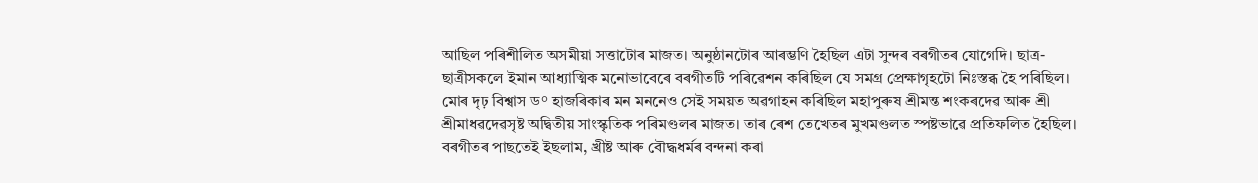আছিল পৰিশীলিত অসমীয়া সত্তাটোৰ মাজত। অনুষ্ঠানটোৰ আৰম্ভণি হৈছিল এটা সুন্দৰ বৰগীতৰ যোগেদি। ছাত্র-ছাত্রীসকলে ইমান আধ্যাত্মিক মনোভাবেৰে বৰগীতটি পৰিৱেশন কৰিছিল যে সমগ্র প্রেক্ষাগৃহটো নিঃস্তব্ধ হৈ পৰিছিল। মোৰ দৃঢ় বিশ্বাস ড° হাজৰিকাৰ মন মননেও সেই সময়ত অৱগাহন কৰিছিল মহাপুৰুষ শ্রীমন্ত শংকৰদেৱ আৰু শ্রী শ্রীমাধৱদেৱসৃষ্ট অদ্বিতীয় সাংস্কৃতিক পৰিমণ্ডলৰ মাজত। তাৰ ৰেশ তেখেতৰ মুখমণ্ডলত স্পষ্টভাৱে প্রতিফলিত হৈছিল। বৰগীতৰ পাছতেই ইছলাম, খ্ৰীষ্ট আৰু বৌদ্ধধৰ্মৰ বন্দনা কৰা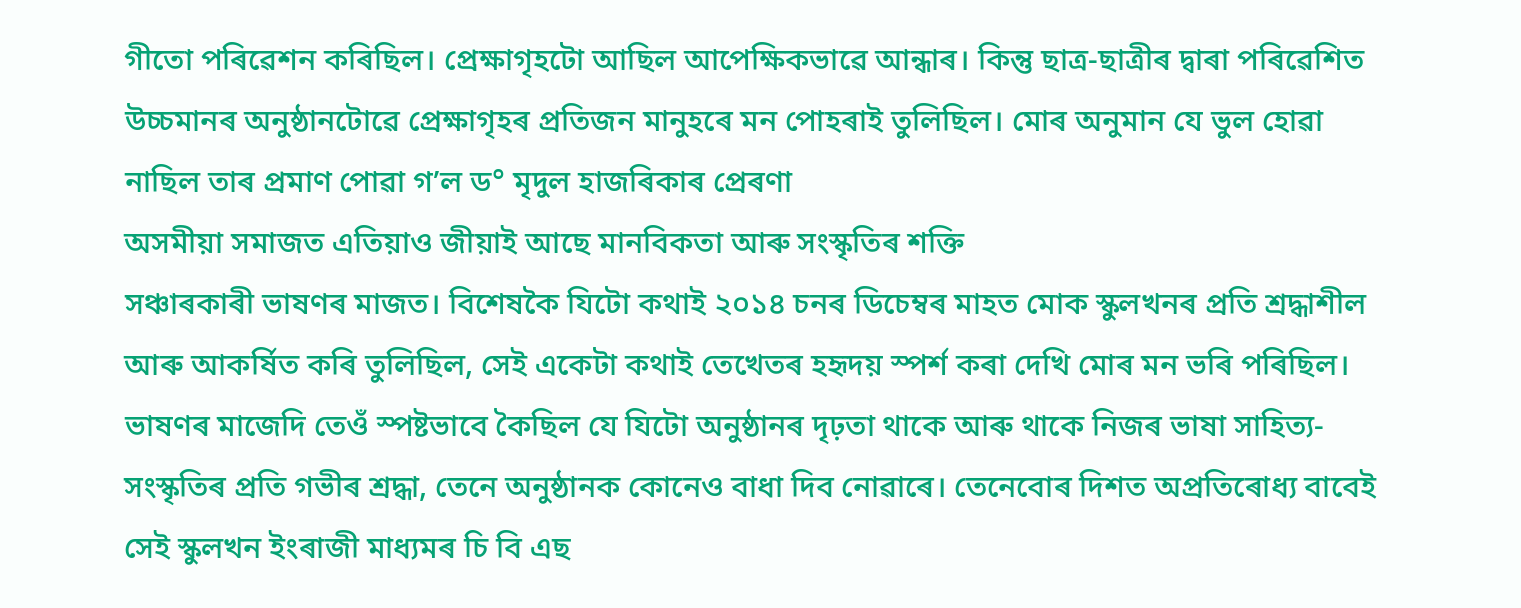গীতো পৰিৱেশন কৰিছিল। প্রেক্ষাগৃহটো আছিল আপেক্ষিকভাৱে আন্ধাৰ। কিন্তু ছাত্ৰ-ছাত্ৰীৰ দ্বাৰা পৰিৱেশিত উচ্চমানৰ অনুষ্ঠানটোৱে প্রেক্ষাগৃহৰ প্ৰতিজন মানুহৰে মন পোহৰাই তুলিছিল। মোৰ অনুমান যে ভুল হোৱা নাছিল তাৰ প্ৰমাণ পোৱা গ’ল ড° মৃদুল হাজৰিকাৰ প্ৰেৰণা
অসমীয়া সমাজত এতিয়াও জীয়াই আছে মানবিকতা আৰু সংস্কৃতিৰ শক্তি
সঞ্চাৰকাৰী ভাষণৰ মাজত। বিশেষকৈ যিটো কথাই ২০১৪ চনৰ ডিচেম্বৰ মাহত মোক স্কুলখনৰ প্রতি শ্রদ্ধাশীল আৰু আকর্ষিত কৰি তুলিছিল, সেই একেটা কথাই তেখেতৰ হহৃদয় স্পৰ্শ কৰা দেখি মোৰ মন ভৰি পৰিছিল। ভাষণৰ মাজেদি তেওঁ স্পষ্টভাবে কৈছিল যে যিটো অনুষ্ঠানৰ দৃঢ়তা থাকে আৰু থাকে নিজৰ ভাষা সাহিত্য- সংস্কৃতিৰ প্রতি গভীৰ শ্ৰদ্ধা, তেনে অনুষ্ঠানক কোনেও বাধা দিব নোৱাৰে। তেনেবোৰ দিশত অপ্ৰতিৰোধ্য বাবেই সেই স্কুলখন ইংৰাজী মাধ্যমৰ চি বি এছ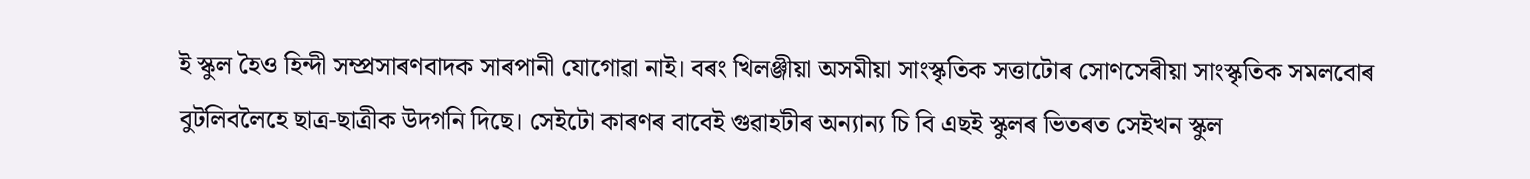ই স্কুল হৈও হিন্দী সম্প্ৰসাৰণবাদক সাৰপানী যোগোৱা নাই। বৰং খিলঞ্জীয়া অসমীয়া সাংস্কৃতিক সত্তাটোৰ সোণসেৰীয়া সাংস্কৃতিক সমলবোৰ বুটলিবলৈহে ছাত্র-ছাত্রীক উদগনি দিছে। সেইটো কাৰণৰ বাবেই গুৱাহটীৰ অন্যান্য চি বি এছই স্কুলৰ ভিতৰত সেইখন স্কুল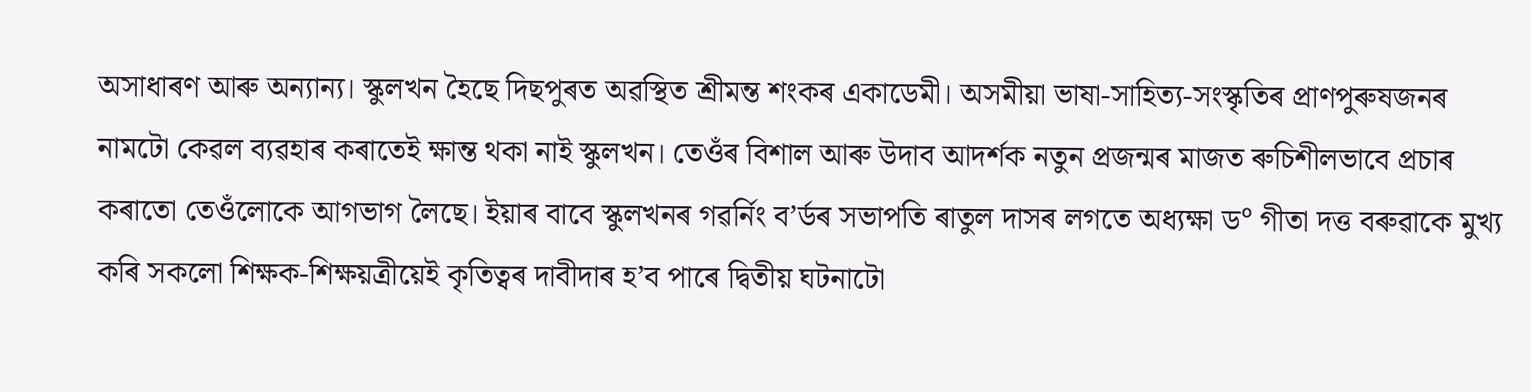অসাধাৰণ আৰু অন্যান্য। স্কুলখন হৈছে দিছপুৰত অৱস্থিত শ্রীমন্ত শংকৰ একাডেমী। অসমীয়া ভাষা-সাহিত্য-সংস্কৃতিৰ প্ৰাণপুৰুষজনৰ নামটো কেৱল ব্যৱহাৰ কৰাতেই ক্ষান্ত থকা নাই স্কুলখন। তেওঁৰ বিশাল আৰু উদাব আদৰ্শক নতুন প্ৰজন্মৰ মাজত ৰুচিশীলভাবে প্ৰচাৰ কৰাতো তেওঁলোকে আগভাগ লৈছে। ইয়াৰ বাবে স্কুলখনৰ গৱৰ্নিং ব’ৰ্ডৰ সভাপতি ৰাতুল দাসৰ লগতে অধ্যক্ষা ড° গীতা দত্ত বৰুৱাকে মুখ্য কৰি সকলো শিক্ষক-শিক্ষয়ত্ৰীয়েই কৃতিত্বৰ দাবীদাৰ হ’ব পাৰে দ্বিতীয় ঘটনাটো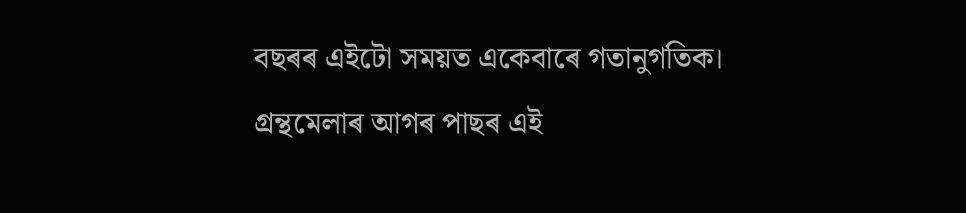বছৰৰ এইটো সময়ত একেবাৰে গতানুগতিক। গ্ৰন্থমেলাৰ আগৰ পাছৰ এই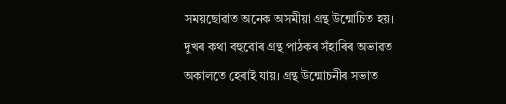সময়ছোৱাত অনেক অসমীয়া গ্ৰন্থ উন্মোচিত হয়। দুখৰ কথা বহুবোৰ গ্ৰন্থ পাঠকৰ সঁহাৰিৰ অভাৱত অকালতে হেৰাই যায়। গ্রন্থ উন্মোচনীৰ সভাত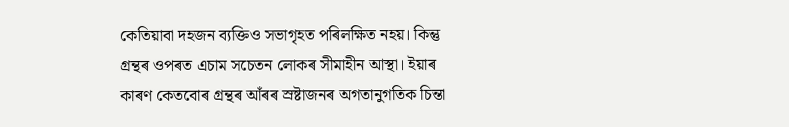কেতিয়াবা দহজন ব্যক্তিও সভাগৃহত পৰিলক্ষিত নহয়। কিন্তু গ্ৰন্থৰ ওপৰত এচাম সচেতন লোকৰ সীমাহীন আস্থা। ইয়াৰ কাৰণ কেতবোৰ গ্ৰন্থৰ আঁৰৰ স্ৰষ্টাজনৰ অগতানুগতিক চিন্তা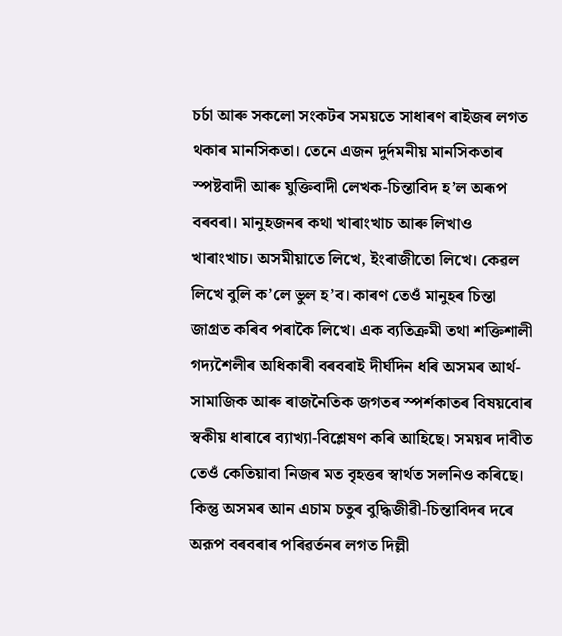চর্চা আৰু সকলো সংকটৰ সময়তে সাধাৰণ ৰাইজৰ লগত থকাৰ মানসিকতা। তেনে এজন দুর্দমনীয় মানসিকতাৰ স্পষ্টবাদী আৰু যুক্তিবাদী লেখক-চিন্তাবিদ হ’ল অৰূপ বৰবৰা। মানুহজনৰ কথা খাৰাংখাচ আৰু লিখাও খাৰাংখাচ। অসমীয়াতে লিখে, ইংৰাজীতো লিখে। কেৱল লিখে বুলি ক’লে ভুল হ’ব। কাৰণ তেওঁ মানুহৰ চিন্তা জাগ্ৰত কৰিব পৰাকৈ লিখে। এক ব্যতিক্রমী তথা শক্তিশালী গদ্যশৈলীৰ অধিকাৰী বৰবৰাই দীর্ঘদিন ধৰি অসমৰ আর্থ-সামাজিক আৰু ৰাজনৈতিক জগতৰ স্পৰ্শকাতৰ বিষয়বোৰ স্বকীয় ধাৰাৰে ব্যাখ্যা-বিশ্লেষণ কৰি আহিছে। সময়ৰ দাবীত তেওঁ কেতিয়াবা নিজৰ মত বৃহত্তৰ স্বাৰ্থত সলনিও কৰিছে। কিন্তু অসমৰ আন এচাম চতুৰ বুদ্ধিজীৱী-চিন্তাবিদৰ দৰে অরূপ বৰবৰাৰ পৰিৱৰ্তনৰ লগত দিল্লী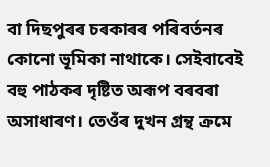বা দিছপুৰৰ চৰকাৰৰ পৰিবৰ্তনৰ কোনো ভূমিকা নাথাকে। সেইবাবেই বহু পাঠকৰ দৃষ্টিত অৰূপ বৰবৰা অসাধাৰণ। তেওঁৰ দুখন গ্রন্থ ক্রমে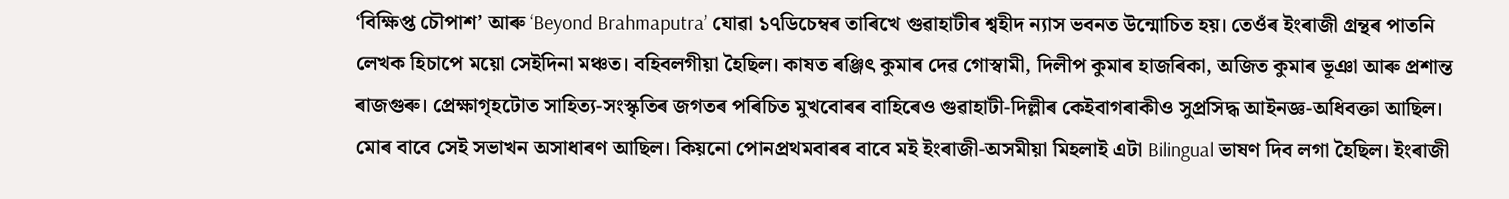‘বিক্ষিপ্ত চৌপাশ’ আৰু ‘Beyond Brahmaputra’ যোৱা ১৭ডিচেম্বৰ তাৰিখে গুৱাহাটীৰ শ্বহীদ ন্যাস ভবনত উন্মোচিত হয়। তেওঁৰ ইংৰাজী গ্ৰন্থৰ পাতনি লেখক হিচাপে ময়ো সেইদিনা মঞ্চত। বহিবলগীয়া হৈছিল। কাষত ৰঞ্জিৎ কুমাৰ দেৱ গোস্বামী, দিলীপ কুমাৰ হাজৰিকা, অজিত কুমাৰ ভূঞা আৰু প্রশান্ত ৰাজগুৰু। প্রেক্ষাগৃহটোত সাহিত্য-সংস্কৃতিৰ জগতৰ পৰিচিত মুখবোৰৰ বাহিৰেও গুৱাহাটী-দিল্লীৰ কেইবাগৰাকীও সুপ্রসিদ্ধ আইনজ্ঞ-অধিবক্তা আছিল। মোৰ বাবে সেই সভাখন অসাধাৰণ আছিল। কিয়নো পোনপ্ৰথমবাৰৰ বাবে মই ইংৰাজী-অসমীয়া মিহলাই এটা Bilingual ভাষণ দিব লগা হৈছিল। ইংৰাজী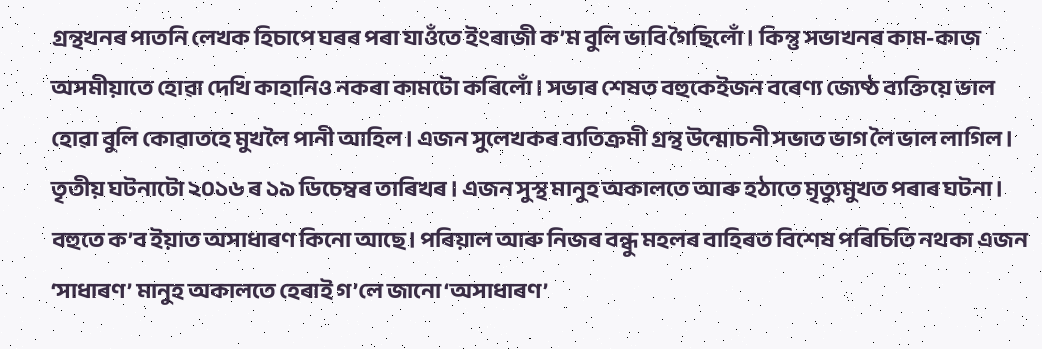গ্ৰন্থখনৰ পাতনি লেখক হিচাপে ঘৰৰ পৰা যাওঁতে ইংৰাজী ক’ম বুলি ভাবি গৈছিলোঁ। কিন্তু সভাখনৰ কাম-কাজ অসমীয়াতে হোৱা দেখি কাহানিও নকৰা কামটো কৰিলোঁ। সভাৰ শেষত বহুকেইজন বৰেণ্য জ্যেষ্ঠ ব্যক্তিয়ে ভাল হোৱা বুলি কোৱাতহে মুখলৈ পানী আহিল। এজন সুলেখকৰ ব্যতিক্ৰমী গ্রন্থ উন্মোচনী সভাত ভাগ লৈ ভাল লাগিল। তৃতীয় ঘটনাটো ২০১৬ ৰ ১৯ ডিচেম্বৰ তাৰিখৰ। এজন সুস্থ মানুহ অকালতে আৰু হঠাতে মৃত্যুমুখত পৰাৰ ঘটনা। বহুতে ক’ব ইয়াত অসাধাৰণ কিনো আছে। পৰিয়াল আৰু নিজৰ বন্ধু মহলৰ বাহিৰত বিশেষ পৰিচিতি নথকা এজন ‘সাধাৰণ’ মানুহ অকালতে হেৰাই গ’লে জানো ‘অসাধাৰণ’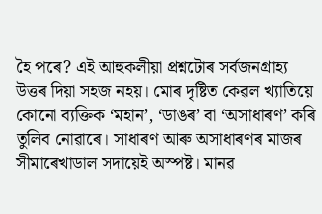হৈ পৰে? এই আহুকলীয়া প্ৰশ্নটোৰ সৰ্বজনগ্রাহ্য উত্তৰ দিয়া সহজ নহয়। মোৰ দৃষ্টিত কেৱল খ্যাতিয়ে কোনো ব্যক্তিক ‘মহান’, ‘ডাঙৰ’ বা ‘অসাধাৰণ’ কৰি তুলিব নোৱাৰে। সাধাৰণ আৰু অসাধাৰণৰ মাজৰ সীমাৰেখাডাল সদায়েই অস্পষ্ট। মানৱ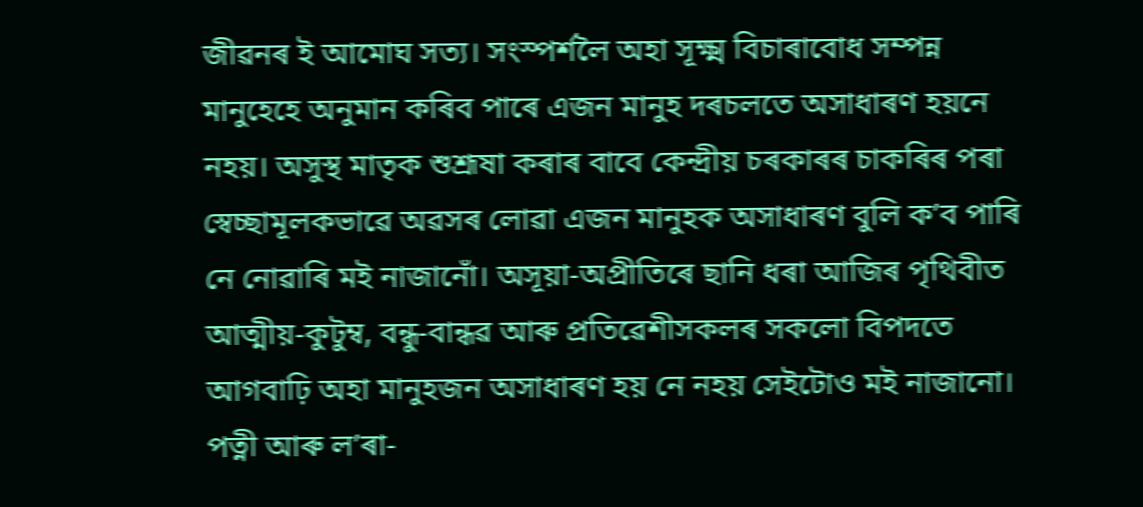জীৱনৰ ই আমোঘ সত্য। সংস্পৰ্শলৈ অহা সূক্ষ্ম বিচাৰাবোধ সম্পন্ন মানুহেহে অনুমান কৰিব পাৰে এজন মানুহ দৰচলতে অসাধাৰণ হয়নে নহয়। অসুস্থ মাতৃক শুশ্রূষা কৰাৰ বাবে কেন্দ্ৰীয় চৰকাৰৰ চাকৰিৰ পৰা স্বেচ্ছামূলকভাৱে অৱসৰ লোৱা এজন মানুহক অসাধাৰণ বুলি ক’ব পাৰি নে নোৱাৰি মই নাজানোঁ। অসূয়া-অপ্রীতিৰে ছানি ধৰা আজিৰ পৃথিবীত আত্মীয়-কুটুম্ব, বন্ধু-বান্ধৱ আৰু প্ৰতিৱেশীসকলৰ সকলো বিপদতে আগবাঢ়ি অহা মানুহজন অসাধাৰণ হয় নে নহয় সেইটোও মই নাজানো। পত্নী আৰু ল’ৰা-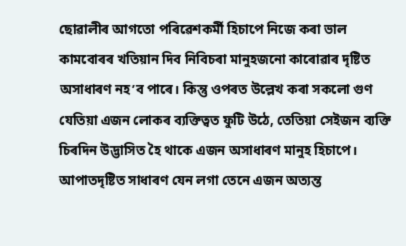ছোৱালীৰ আগতো পৰিৱেশকর্মী হিচাপে নিজে কৰা ভাল কামবোৰৰ খতিয়ান দিব নিবিচৰা মানুহজনো কাৰোৱাৰ দৃষ্টিত অসাধাৰণ নহ’ব পাৰে। কিন্তু ওপৰত উল্লেখ কৰা সকলো গুণ যেতিয়া এজন লোকৰ ব্যক্তিত্বত ফুটি উঠে, তেতিয়া সেইজন ব্যক্তি চিৰদিন উদ্ভাসিত হৈ থাকে এজন অসাধাৰণ মানুহ হিচাপে। আপাতদৃষ্টিত সাধাৰণ যেন লগা তেনে এজন অত্যন্ত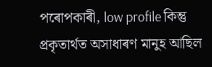পৰোপকাৰী, low profile কিন্তু প্রকৃতাৰ্থত অসাধাৰণ মানুহ আছিল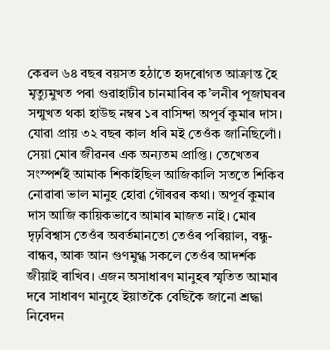কেৱল ৬৪ বছৰ বয়সত হঠাতে হৃদৰোগত আক্রান্ত হৈ মৃত্যুমুখত পৰা গুৱাহাটীৰ চানমাৰিৰ ক’লনীৰ পূজাঘৰৰ সন্মুখত থকা হাউছ নম্বৰ ১ৰ বাসিন্দা অপূৰ্ব কুমাৰ দাস। যোৱা প্রায় ৩২ বছৰ কাল ধৰি মই তেওঁক জানিছিলোঁ। সেয়া মোৰ জীৱনৰ এক অন্যতম প্রাপ্তি। তেখেতৰ সংস্পৰ্শই আমাক শিকাইছিল আজিকালি সততে শিকিব নোৱাৰা ভাল মানুহ হোৱা গৌৰৱৰ কথা। অপূর্ব কুমাৰ দাস আজি কায়িকভাবে আমাৰ মাজত নাই। মোৰ দৃঢ়বিশ্বাস তেওঁৰ অবৰ্তমানতো তেওঁৰ পৰিয়াল, বন্ধু-বান্ধব, আৰু আন গুণমুগ্ধ সকলে তেওঁৰ আদৰ্শক জীয়াই ৰাখিব। এজন অসাধাৰণ মানুহৰ স্মৃতিত আমাৰ দৰে সাধাৰণ মানুহে ইয়াতকৈ বেছিকৈ জানো শ্রদ্ধা নিবেদন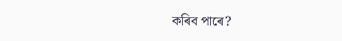কৰিব পাৰে?